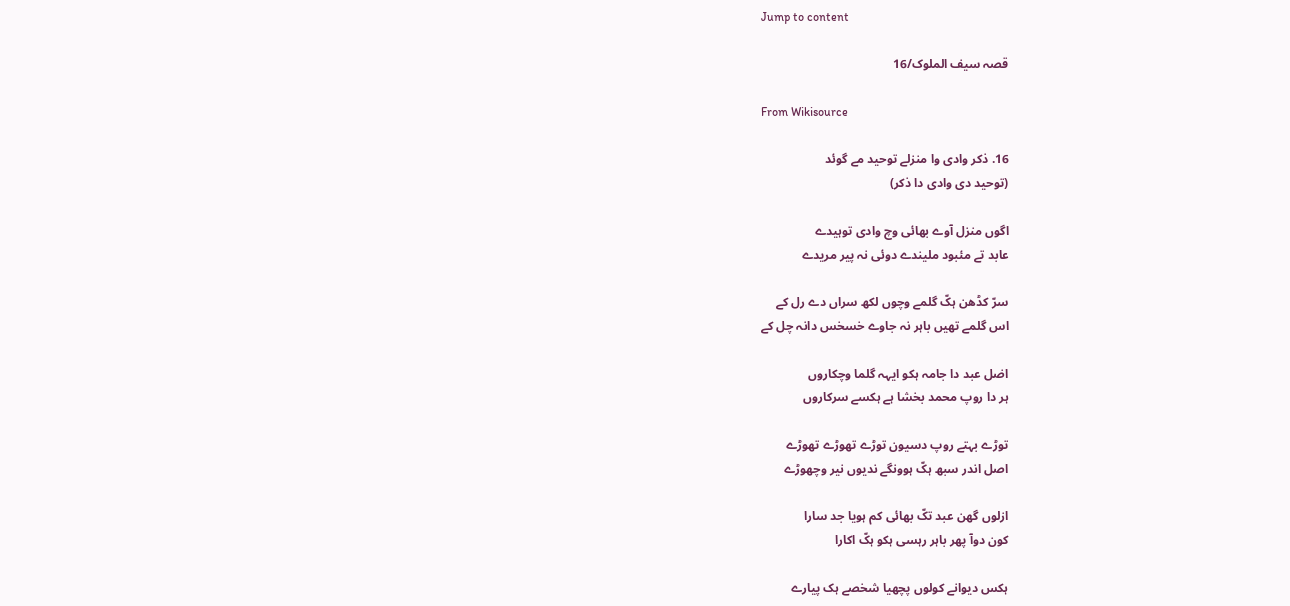Jump to content

قصہ سیف الملوک/16

From Wikisource

16. ذکر وادی وا منزلے توحید مے گوئد
(توحید دی وادی دا ذکر)

اگوں منزل آوے بھائی وچ وادی توہیدے
عابد تے مئبود ملیندے دوئی نہ پیر مریدے

سرّ کڈھن ہکّ گلمے وچوں لکھ سراں دے رل کے
اس گلمے تھیں باہر نہ جاوے خسخس دانہ چل کے

اضل عبد دا جامہ ہکو ایہہ گلما وچکاروں
ہر دا روپ محمد بخشا ہے ہکسے سرکاروں

توڑے بہتے روپ دسیون توڑے تھوڑے تھوڑے
اصل اندر سبھ ہکّ ہوونگے ندیوں نیر وچھوڑے

ازلوں گھن عبد تکّ بھائی کم ہویا جد سارا
کون دوآ پھر باہر رہسی ہکو ہکّ اکارا

ہکس دیوانے کولوں پچھیا شخصے ہک پیارے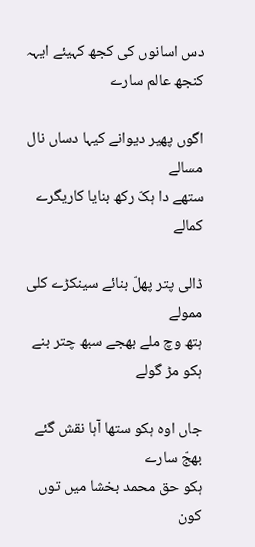دس اسانوں کی کجھ کہیئے ایہہ کنجھ عالم سارے

اگوں پھیر دیوانے کیہا دساں نال مسالے
ستھے دا ہکّ رکھ بنایا کاریگرے کمالے

ڈالی پتر پھلّ بنائے سینکڑے کلی ممولے
ہتھ وچ ملے بھجے سبھ چتر بنے ہکو مڑ گولے

جاں اوہ ہکو ستھا آہا نقش گئے بھجّ سارے
ہکو حق محمد بخشا میں توں کون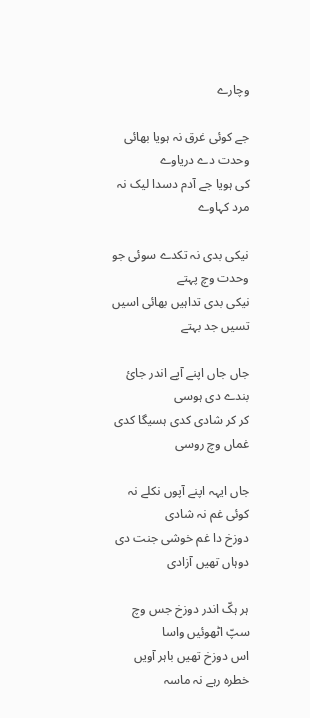وچارے

جے کوئی غرق نہ ہویا بھائی وحدت دے دریاوے
کی ہویا جے آدم دسدا لیک نہ مرد کہاوے

نیکی بدی نہ تکدے سوئی جو وحدت وچ پہتے
نیکی بدی تداہیں بھائی اسیں تسیں جد بہتے

جاں جاں اپنے آپے اندر جائ بندے دی ہوسی
کر کر شادی کدی ہسیگا کدی غماں وچ روسی

جاں ایہہ اپنے آپوں نکلے نہ کوئی غم نہ شادی
دوزخ دا غم خوشی جنت دی دوہاں تھیں آزادی

ہر ہکّ اندر دوزخ جس وچ سپّ اٹھوئیں واسا
اس دوزخ تھیں باہر آویں خطرہ رہے نہ ماسہ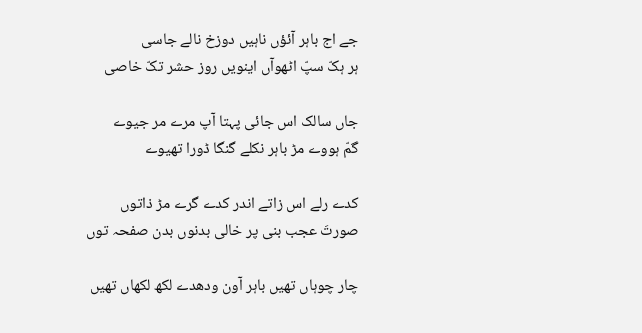جے اج باہر آئؤں ناہیں دوزخ نالے جاسی
ہر ہکّ سپّ اٹھوآں اینویں روز حشر تکّ خاصی

جاں سالک اس جائی پہتا آپ مرے مر جیوے
گمّ ہووے مڑ باہر نکلے گنگا ڈورا تھیوے

کدے رلے اس زاتے اندر کدے گرے مڑ ذاتوں
صورتَ عجب بنی پر خالی بدنوں بدن صفحہ توں

چار چوہاں تھیں باہر آون ودھدے لکھ لکھاں تھیں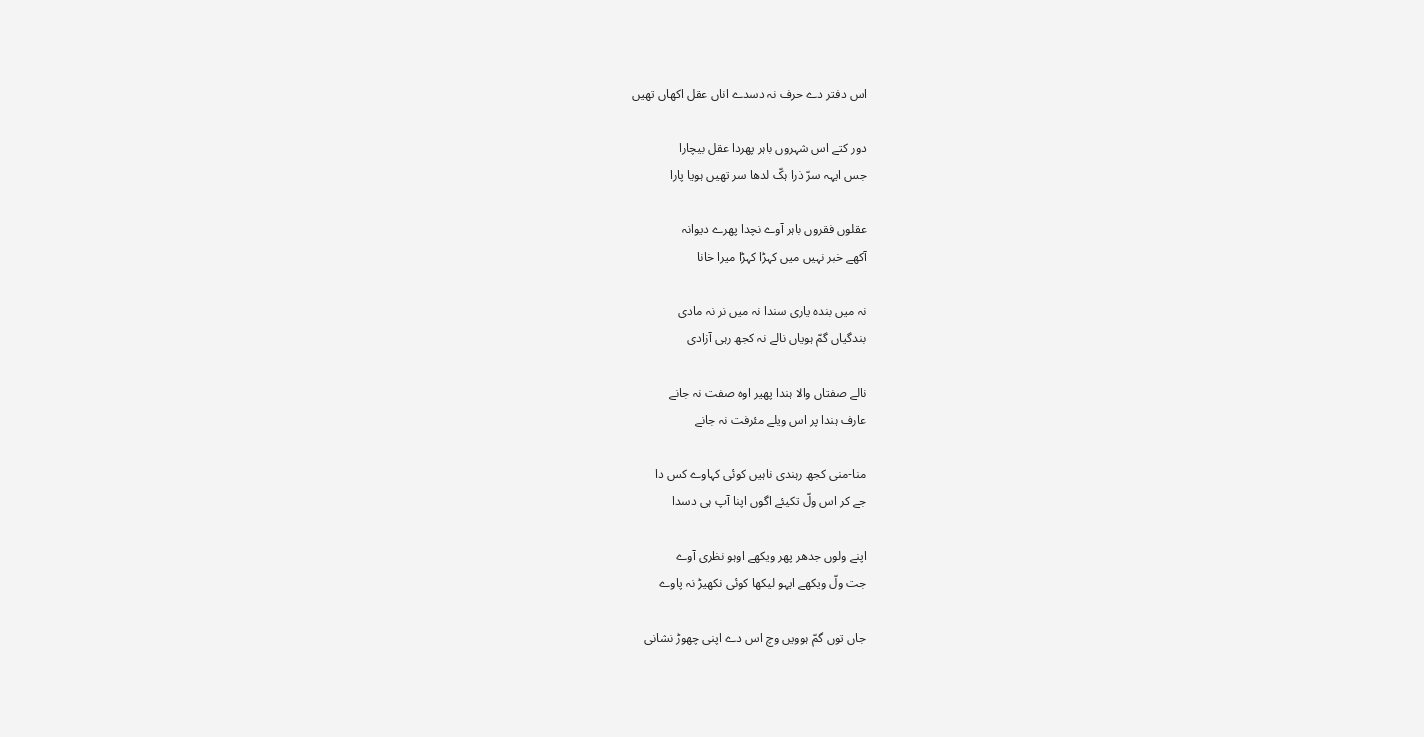اس دفتر دے حرف نہ دسدے اناں عقل اکھاں تھیں

دور کتے اس شہروں باہر پھردا عقل بیچارا
جس ایہہ سرّ ذرا ہکّ لدھا سر تھیں ہویا پارا

عقلوں فقروں باہر آوے نچدا پھرے دیوانہ
آکھے خبر نہیں میں کہڑا کہڑا میرا خانا

نہ میں بندہ یاری سندا نہ میں نر نہ مادی
بندگیاں گمّ ہویاں نالے نہ کجھ رہی آزادی

نالے صفتاں والا ہندا پھیر اوہ صفت نہ جانے
عارف ہندا پر اس ویلے مئرفت نہ جانے

منا-منی کجھ رہندی ناہیں کوئی کہاوے کس دا
جے کر اس ولّ تکیئے اگوں اپنا آپ ہی دسدا

اپنے ولوں جدھر پھر ویکھے اوہو نظری آوے
جت ولّ ویکھے ایہو لیکھا کوئی نکھیڑ نہ پاوے

جاں توں گمّ ہوویں وچ اس دے اپنی چھوڑ نشانی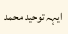ایہہ توحید محمد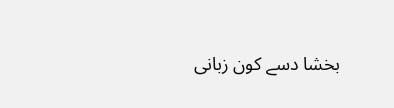بخشا دسے کون زبانی